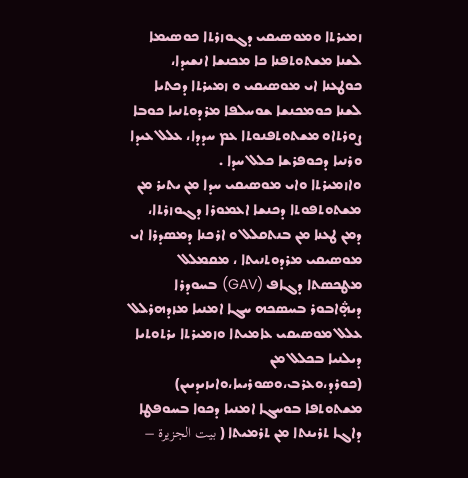ܙܡܝܪܬܐ ܘܡܘܣܝܩܝ ܕܓܘܙܪܬܐ ܟܘܣܝܡܐ ܠܫܢܐ ܡܫܬܘܬܦܢܐ ܟܐ ܡܟܢܫܐ ܐܢܫܝܕܐ، ܟܘܛܥܢܐ ܐܝ ܡܘܣܝܩܝ ܘ ܙܡܝܪܬܐ ܕܟܬܝܐ ܠܫܢܐ ܟܘܡܟܢܫܐ ܫܘܚܠܦܐ ܡܪܕܘܬܢܝܐ ܟܘܒܐ ܨܘܪܬܐܘ ܡܫܬܘܬܦܢܘܬܐ ܥܡ ܚܕܕܐ، ܥܠܠ ܥܝܕܐ ܘܪܢܝܐ ܕܟܘܦܪܫܐ ܟܠܠ ܚܕܐ .
ܘܐܙܡܝܪܬܐ ܘܐܝ ܡܘܣܝܩܝ ܚܕܐ ܡܢ ܝܬܝܪ ܡܢ ܡܫܬܘܬܦܘܬܐ ܕܟܢܫܐ ܐܥܡܘܪܐ ܕܓܘܙܪܬܐ، ܕܡܢ ܛܥܢܐ ܡܢ ܒܢܬܩܠܠ ܘ ܐܪܟܢܐ ܕܡܣܕܪܐ ܐܝ ܡܘܣܝܩܝ ܡܪܕܘܬܢܝܬܐ ، ܡܩܡܠܠ ܡܛܟܣܬܐ ܕܓܐܦ (GAV) ܒܚܘܕܪܐ ܕܞܐܒܘܪ ܒܚܣܟܗ ܚܓܐ ܐܡܢܝܐ ܡܙܕܗܪܠܠ ܥܠܠ ܡܘܣܝܩܝ ܥܐܡܝܬܐ ܘܙܡܝܪܬܐ ܝܪܬܘܬܝܐ ܕܝܠܢܝܐ ܒܟܠܠ ܡܢ (ܟܘܪܕ،ܘܥܪܒ،ܘܣܘܪܝܝܐ،ܘܐܝܙܝܕܝܝܢ)
ܡܫܬܘܬܦܐ ܒܘܚܓܐ ܐܡܢܝܐ ܕܟܘܐ ܒܚܘܦܛܐ ܕܐܓܐ ܬܪܝܢܬܐ ܡܢ ܬܪܡܝܬܐ ( بيت الجزيرة –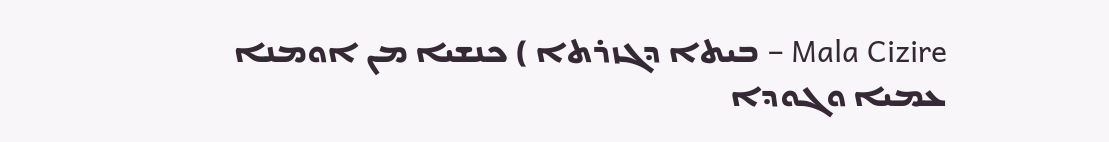Mala Cizire – ܒܝܬܐ ܕܓܙܪܬܐ ) ܟܢܫܝܐ ܡܢ ܐܘܡܢܐ ܥܡܝܐ ܘܓܘܕܐ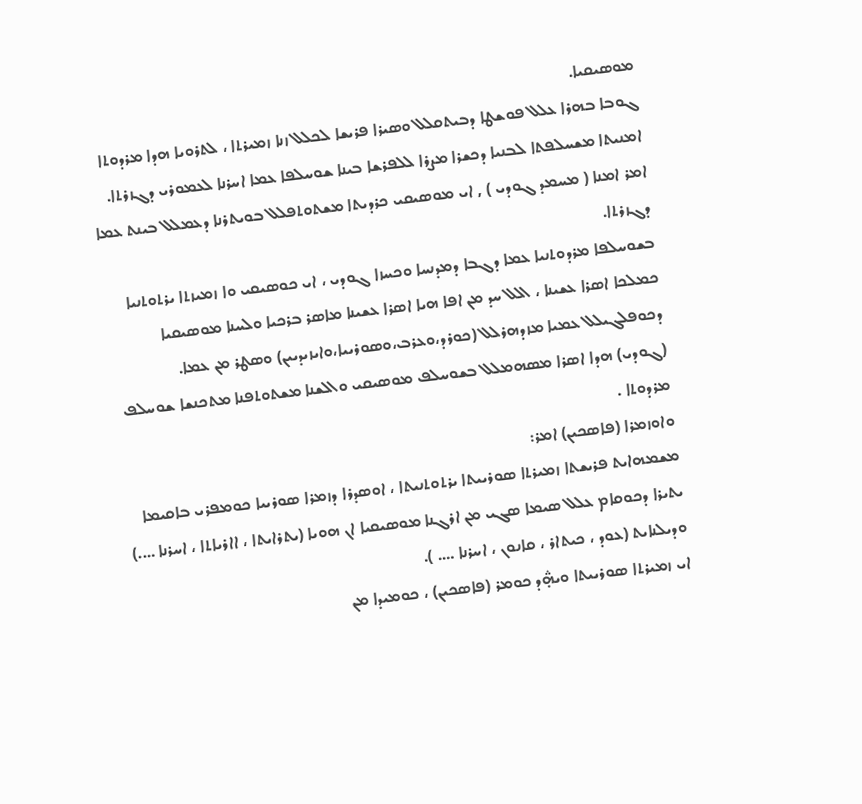ܡܘܣܝܩܝܐ.
ܓܘܒܐ ܒܗܪܐ ܥܠܠ ܦܘܫܛܐ ܕܒܝܬܩܠܠ ܘܣܝܪܐ ܦܪܝܫܐ ܠܟܠܠ ܙܢܐ ܙܡܝܪܬܐ ، ܠܬܪܘܝܐ ܗܕܐ ܡܪܕܘܬܐ ܐܡܢܝܬܐ ܡܫܚܠܦܬܐ ܠܒܢܝܐ ܕܟܫܪܐ ܡܨܪܐ ܠܠܦܪܫܐ ܒܝܢܐ ܫܘܚܠܦܐ ܥܡܐ ܐܚܪܢܐ ܠܥܡܘܪܝ ܕܓܙܪܬܐ.
ܐܡܪ ܐܡܢܐ ( ܡܚܡܕ ܓܘܕܝ ) , ܐܝ ܡܘܣܝܩܝ ܟܪܕܝܬܐ ܡܫܬܘܬܦܠܠ ܒܘܝܬܪܢܐ ܕܥܡܠܠ ܒܝܢܬ ܥܡܐ ܕܓܙܪܬܐ.
ܒܫܘܚܠܦܐ ܡܪܕܘܬܢܝܐ ܥܡܐ ܕܓܒܐ ܕܡܕܢܚܐ ܘܟܚܙܐ ܓܘܕܝ ، ܐܝ ܟܘܣܝܩܝ ܘܐ ܙܡܝܙܬܐ ܝܪܬܘܬܢܝܐ ܟܡܠܟܐ ܐܣܪܐ ܥܫܝܢܐ ، ܐܠܠ ܚܕ ܡܢ ܐܦܐ ܗܝܐ ܐܣܪܐ ܥܫܝܢܐ ܡܐܣܪ ܒܪܟܝܐ ܘܠܚܢܐ ܡܘܣܝܩܝܐ ܕܟܘܦܠܓܝܠܠ ܥܡܝܐ ܡܙܕܗܪܠܠ (ܟܘܪܕ،ܘܥܪܒ،ܘܣܘܪܝܝܐ،ܘܐܝܙܝܕܝܝܢ) ܘܣܛܪ ܡܢ ܥܡܐ.
(ܓܘܕܝ) ܗܕܐ ܐܣܪܐ ܡܣܗܡܠܠ ܒܫܘܚܠܦ ܡܘܣܝܩܝ ܘܐܠܫܢܐ ܡܫܬܘܬܦܢܐ ܡܬܟܢܫܐ ܫܘܚܠܦ ܡܪܕܘܬܐ .
ܘܐܘܙܡܪܐ (ܦܐܣܟܝܢ) ܐܡܪ:
ܡܫܡܗܐܝܬ ܦܪܝܫܬܐ ܙܡܝܪܬܐ ܣܘܪܝܝܬܐ ܝܪܬܘܬܢܝܬܐ ، ܐܘܣܕܪܐ ܕܙܡܪܐ ܣܘܪܝܝܐ ܟܘܡܦܪܝ ܒܐܩܝܡܐ ܝܬܝܪܐ ܕܟܘܩܐܡ ܥܠܠ ܣܝܡܐ ܣܓܝ ܡܢ ܐܪܓܢܐ ܡܘܣܝܩܝܐ ܐܢ ܗܘܝܐ (ܝܬܪܐܝܬܐ ، ܐܐܪܝܐܬܐ ، ܐܚܪܢܐ ….) ܘܕܝܠܢܐܝܬ (ܥܘܕ ، ܟܝܬܐܪ ، ܩܐܢܘܢ ، ܐܚܪܢܐ …. ).
ܐܝ ܙܡܝܪܬܐ ܣܘܪܝܝܬܐ ܘܞܕ ܟܘܡܪ (ܦܐܣܟܝܢ) ، ܟܘܡܝܕܐ ܡܢ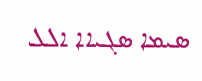ܣܝܡܐ ܣܓܝܐܐ ܐܠܠ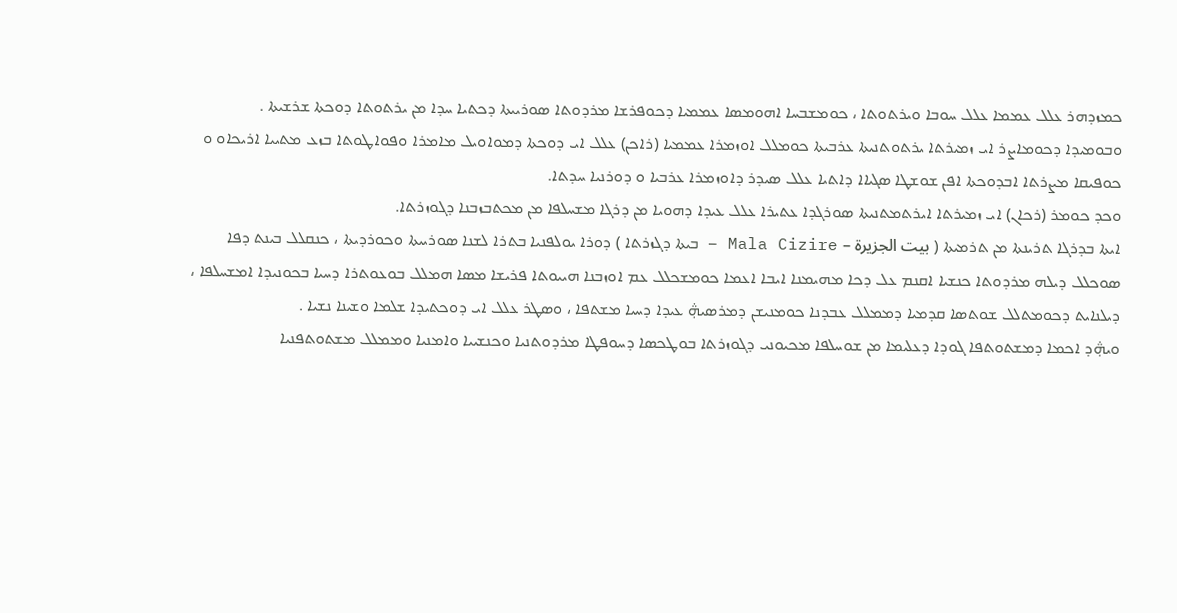ܟܡܙܕܗܪ ܥܠܠ ܥܡܡܐ ܥܠܠ ܚܘܒܐ ܘܝܪܬܘܬܐ ، ܟܘܡܫܒܚܐ ܐܗܘܡܣܐ ܥܡܡܝܐ ܕܟܘܦܪܫܐ ܡܪܕܘܬܐ ܣܘܪܝܝܬܐ ܕܟܬܝܐ ܚܕܐ ܡܢ ܝܪܬܘܬܐ ܕܘܟܬܐ ܫܪܫܝܬܐ .
ܘܒܘܡܝܕܐ ܕܟܘܡܐܨܪ ܐܝ ܙܡܝܪܬܐ ܝܪܬܘܬܢܝܬܐ ܥܪܒܝܬܐ ܟܘܡܠܠ ܐܘܙܡܪܐ ܥܡܡܝܐ (ܪܐܟܢ) ܥܠܠ ܐܝ ܕܘܟܬܐ ܕܡܘܐܘܝܠ ܡܐܡܪܐ ܘܦܘܐܛܘܬܐ ܒܙܥ ܡܬܝܝܐ ܐܪܝܟܐܘ ܘ ܟܘܦܝܩܐ ܡܨܪܬܐ ܐܒܕܘܟܬܐ ܐܦܢ ܫܘܫܛܐ ܣܓܝܐܐ ܕܐܬܝܐ ܥܠܠ ܣܝܕܪ ܕܐܘܙܡܪܐ ܥܪܒܝܐ ܘ ܕܘܪܢܝܐ ܚܕܬܐ.
ܘܟܕ ܟܘܡܪ (ܪܟܐܢ) ܐܝ ܙܡܝܪܬܐ ܐܝܪܬܡܬܢܝܬܐ ܣܘܪܓܕܐ ܥܬܝܪܐ ܥܠܠ ܥܝܕܐ ܕܗܘܝܐ ܡܢ ܕܪܓܐ ܡܫܚܠܦܐ ܡܢ ܡܟܬܒܙܒܢܐ ܕܓܘܙܪܬܐ.
ܐܝܬܐ ܒܕܪܓܐ ܬܪܝܢܬܐ ܡܢ ܬܪܡܝܬܐ ( بيت الجزيرة – Mala Cizire – ܒܝܬܐ ܕܓܙܪܬܐ ) ܕܘܪܐ ܝܘܠܦܢܝܐ ܒܬܪܐ ܠܫܢܐ ܣܘܪܝܝܬܐ ܘܟܘܪܕܝܬܐ ، ܟܢܩܠܠ ܒܝܢܬ ܕܦܐ ܣܘܟܠܠ ܕܝܠܗ ܡܪܕܘܬܐ ܟܢܫܝܐ ܐܩܢܡ ܥܠ ܕܟܐ ܡܗܝܡܢܐ ܐܝܒܐ ܐܥܡܐ ܟܘܡܫܟܠܠ ܥܡ ܐܘܙܒܢܐ ܗܝܝܘܬܐ ܦܪܝܫܐ ܡܣܐ ܗܡܠܠ ܒܘܥܘܬܪܐ ܕܚܝܐ ܒܟܘܢܝܕܐ ܐܡܫܚܠܦܐ ، ܕܝܠܢܐܝܬ ܕܟܘܡܬܠܠ ܫܘܬܣܐ ܩܕܡܝܐ ܕܡܡܠܠ ܥܒܕܢܐ ܟܘܡܢܝܫܢ ܕܡܪܣܞ ܥܝܕܐ ܕܚܝܐ ܡܫܬܦܐ ، ܘܣܛܪ ܥܠܠ ܐܝ ܕܘܟܬܝܕܐ ܫܠܡܐ ܘܫܝܢܐ ܢܫܝܐ .
ܘܞܕ ܐܟܡܐ ܕܡܫܬܘܬܦܐ ܓܘܕܐ ܕܥܠܝܡܐ ܡܢ ܫܘܚܠܦܐ ܡܟܝܘܢܝ ܕܓܘܙܪܬܐ ܒܘܛܟܣܐ ܕܚܘܦܛܐ ܡܪܕܘܬܢܝܐ ܘܟܢܫܝܝܐ ܘܐܡܢܝܐ ܘܡܡܠܠ ܡܫܬܘܬܦܢܝܐ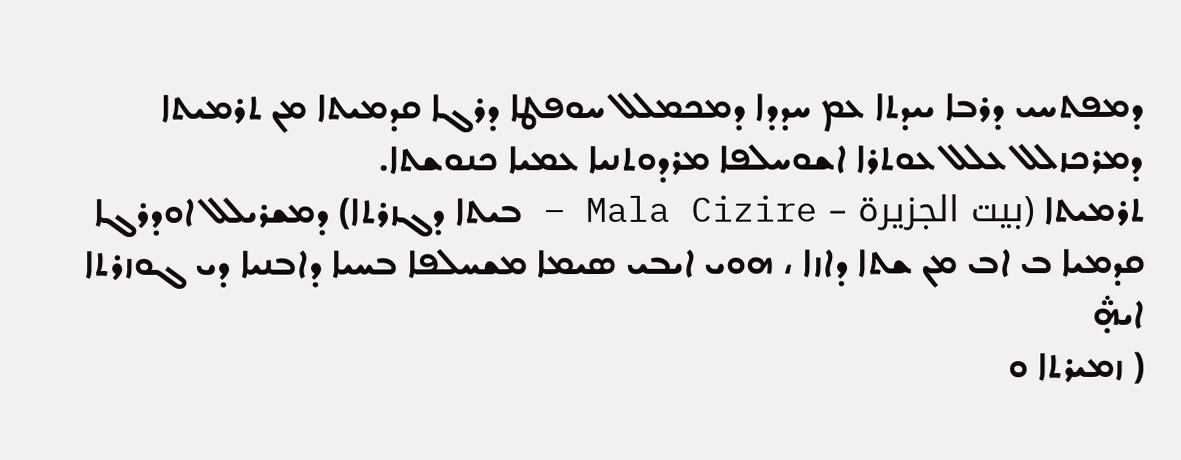ܕܡܦܬܚܝ ܕܪܒܐ ܝܝܕܬܐ ܥܡ ܚܕܕܐ ܕܡܟܡܠܠ ܚܘܦܛܐ ܕܪܓܐ ܩܕܡܝܬܐ ܡܢ ܬܪܡܝܬܐ ܕܡܪܟܙܠܠ ܥܠܠ ܥܘܬܪܐ ܐܫܘܚܠܦܐ ܡܪܕܘܬܢܝܐ ܥܡܝܐ ܟܢܘܫܬܐ.
ܬܪܡܝܬܐ (بيت الجزيرة – Mala Cizire – ܒܝܬܐ ܕܓܙܪܬܐ) ܕܡܫܪܝܠܠ ܐܘܕܪܓܐ ܩܕܡܝܐ ܒ ܐܒ ܡܢ ܫܬܐ ܕܐܙܐ ، ܗܘܝ ܐܝܒܝ ܣܝܡܐ ܡܫܚܠܦܐ ܒܚܝܐ ܕܐܒܢܝܐ ܕܝ ܓܘܙܪܬܐ ܐܞ
( ܙܡܝܪܬܐ ܘ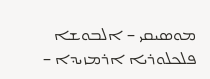ܡܘܣܝܩܝ – ܐܠܒܘܫܐ ܦܠܟܠܘܪܝܐ ܐܪܡܙܝܕܐ –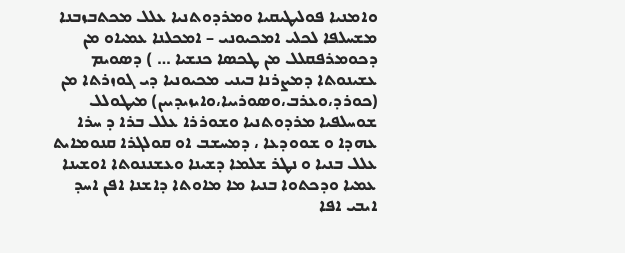ܘܐܡܢܝܐ ܦܘܠܝܛܝܩܝܐ ܘܡܪܕܘܬܢܝܐ ܥܠܠ ܡܟܬܒܙܒܢܐ ܡܫܚܠܦܐ ܠܟܠܝ ܐܡܟܝܘܢܝ – ܐܡܟܠܢܐ ܥܡܝܐܘ ܡܢ ܕܟܘܡܪܦܩܠܠ ܡܢ ܛܟܣܐ ܟܢܫܝܐ … ) ܕܣܘܝܡ ܥܫܝܢܘܬܐ ܕܡܨܪܢܐ ܒܝܢܝ ܡܟܝܘܢܝܐ ܕܝ ܓܘܙܪܬܐ ܡܢ (ܟܘܪܕ،ܘܥܪܒ،ܘܣܘܪܝܝܐ،ܘܐܝܙܝܕܝܝܢ) ܡܝܛܘܠܠ ܫܘܚܠܦܝܐ ܡܪܕܘܬܢܝܐ ܘܫܘܪܪܐ ܥܠܠ ܒܪܐ ܕ ܚܪܐ ܥܗܕܐ ܘ ܫܘܘܕܥܐ ، ܕܡܚܫܒ ܐܘ ܩܘܠܓܪܐ ܩܢܘܡܐܝܬ ܥܠܠ ܒܢܝܐ ܘ ܢܛܪ ܫܠܡܐ ܕܫܝܢܐ ܘܥܫܢܢܘܬܐ ܐܘܫܝܢܐ ܥܡܝܐ ܘܕܟܬܘܐ ܒܢܝܐ ܡܐ ܡܐܘܬܐ ܕܐܫܢܐ ܐܦܢ ܐܚܕ ܐܝܒܝ ܐܦܐ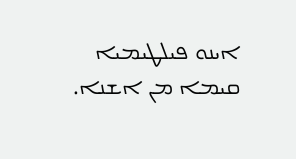ܐܝܢܘ ܦܝܠܛܝܡܝܐ ܩܝܡܐ ܡܢ ܐܫܢܐ.